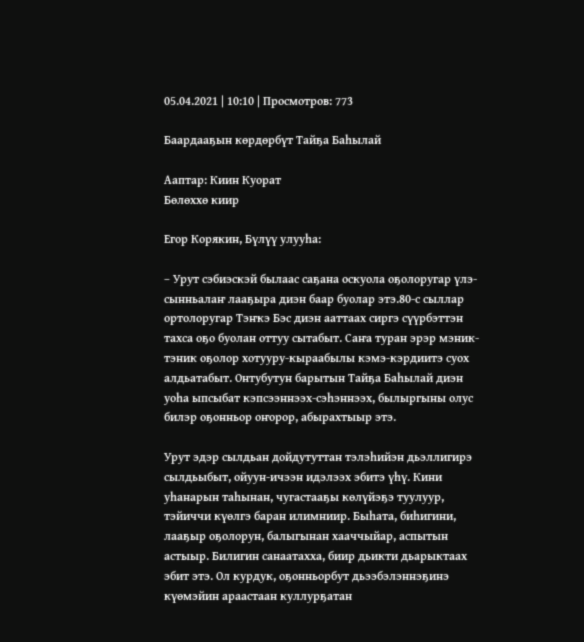05.04.2021 | 10:10 | Просмотров: 773

Баардааҕын көрдөрбүт Тайҕа Баһылай

Ааптар: Киин Куорат
Бөлөххө киир

Егор Корякин, Бүлүү улууһа:

– Урут сэбиэскэй былаас саҕана оскуола оҕолоругар үлэ-сынньалаҥ лааҕыра диэн баар буолар этэ.80-с сыллар ортолоругар Тэҥкэ Бэс диэн ааттаах сиргэ сүүрбэттэн тахса оҕо буолан оттуу сытабыт. Саҥа туран эрэр мэник-тэник оҕолор хотууру-кыраабылы кэмэ-кэрдиитэ суох алдьатабыт. Онтубутун барытын Тайҕа Баһылай диэн уоһа ыпсыбат кэпсээннээх-сэһэннээх, былыргыны олус билэр оҕонньор оҥорор, абырахтыыр этэ.

Урут эдэр сылдьан дойдутуттан тэлэһийэн дьэллигирэ сылдьыбыт, ойуун-ичээн идэлээх эбитэ үһү. Кини уһанарын таһынан, чугастааҕы көлүйэҕэ туулуур, тэйиччи күөлгэ баран илимниир. Быһата, биһигини, лааҕыр оҕолорун, балыгынан хааччыйар, аспытын астыыр. Билигин санаатахха, биир дьикти дьарыктаах эбит этэ. Ол курдук, оҕонньорбут дьээбэлэннэҕинэ күөмэйин араастаан куллурҕатан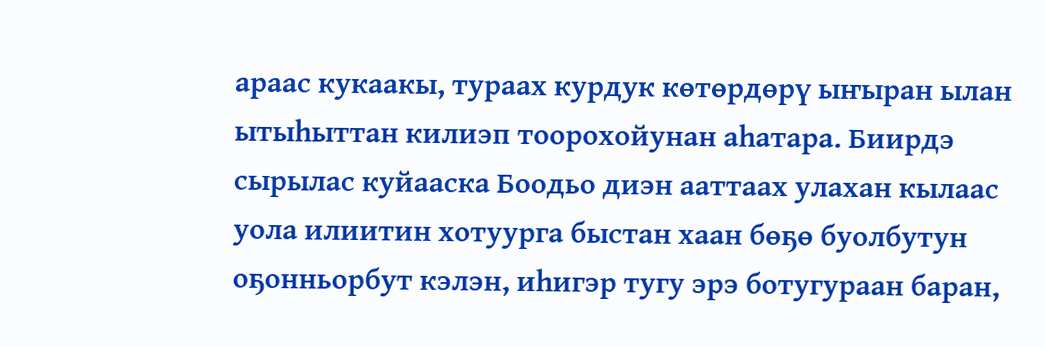араас кукаакы, тураах курдук көтөрдөрү ыҥыран ылан ытыһыттан килиэп тоорохойунан аһатара. Биирдэ сырылас куйааска Боодьо диэн ааттаах улахан кылаас уола илиитин хотуурга быстан хаан бөҕө буолбутун оҕонньорбут кэлэн, иһигэр тугу эрэ ботугураан баран,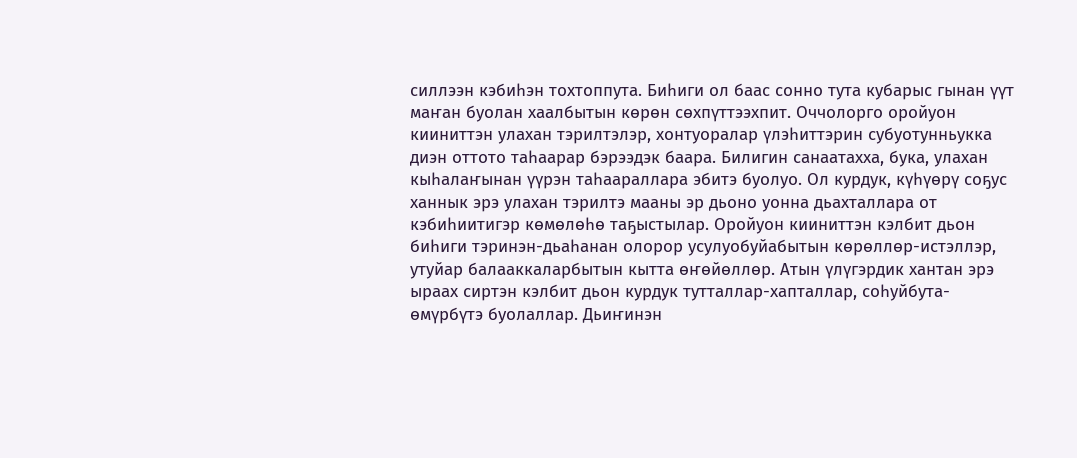силлээн кэбиһэн тохтоппута. Биһиги ол баас сонно тута кубарыс гынан үүт маҥан буолан хаалбытын көрөн сөхпүттээхпит. Оччолорго оройуон кииниттэн улахан тэрилтэлэр, хонтуоралар үлэһиттэрин субуотунньукка диэн оттото таһаарар бэрээдэк баара. Билигин санаатахха, бука, улахан кыһалаҥынан үүрэн таһаараллара эбитэ буолуо. Ол курдук, күһүөрү соҕус ханнык эрэ улахан тэрилтэ мааны эр дьоно уонна дьахталлара от кэбиһиитигэр көмөлөһө таҕыстылар. Оройуон кииниттэн кэлбит дьон биһиги тэринэн-дьаһанан олорор усулуобуйабытын көрөллөр-истэллэр, утуйар балааккаларбытын кытта өҥөйөллөр. Атын үлүгэрдик хантан эрэ ыраах сиртэн кэлбит дьон курдук тутталлар-хапталлар, соһуйбута-өмүрбүтэ буолаллар. Дьиҥинэн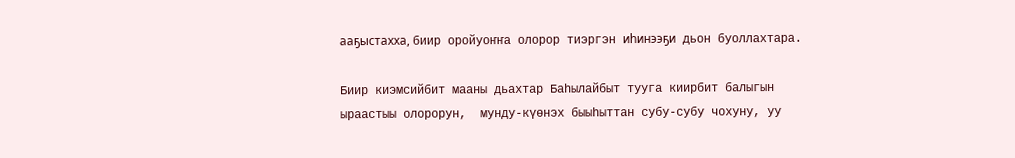ааҕыстахха, биир оройуоҥҥа олорор тиэргэн иһинээҕи дьон буоллахтара.

Биир киэмсийбит мааны дьахтар Баһылайбыт тууга киирбит балыгын ыраастыы олорорун,  мунду-күөнэх быыһыттан субу-субу чохуну, уу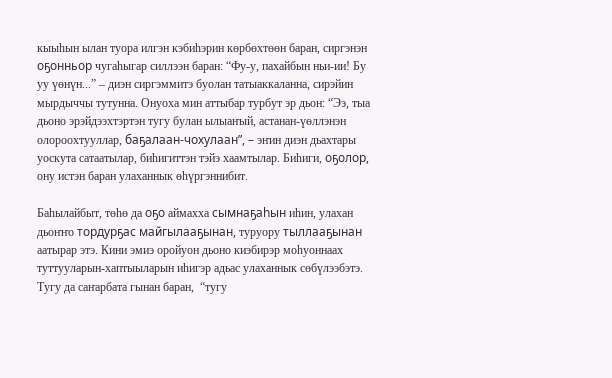кыыһын ылан туора илгэн кэбиһэрин көрбөхтөөн баран, сиргэнэн оҕонньор чугаһыгар силлээн баран: “Фу-у, пахайбын ньи-ии! Бу уу үөнүн...” – диэн сиргэммитэ буолан татыаккаланна, сирэйин мырдыччы тутунна. Онуоха мин аттыбар турбут эр дьон: “Ээ, тыа дьоно эрэйдээхтэртэн тугу булан ылыаҥый, астанан-үөллэнэн олороохтууллар, баҕалаан-чохулаан”, – эҥин диэн дьахтары уоскута сатаатылар, биһигиттэн тэйэ хаамтылар. Биһиги, оҕолор, ону истэн баран улаханнык өһүргэннибит.

Баһылайбыт, төһө да оҕо аймахха сымнаҕаһын иһин, улахан дьоҥҥо тордурҕас майгылааҕынан, туруору тыллааҕынан аатырар этэ. Кини эмиэ оройуон дьоно киэбирэр моһуоннаах туттууларын-хаптыыларын иһигэр адьас улаханнык сөбүлээбэтэ. Тугу да саҥарбата гынан баран,  “тугу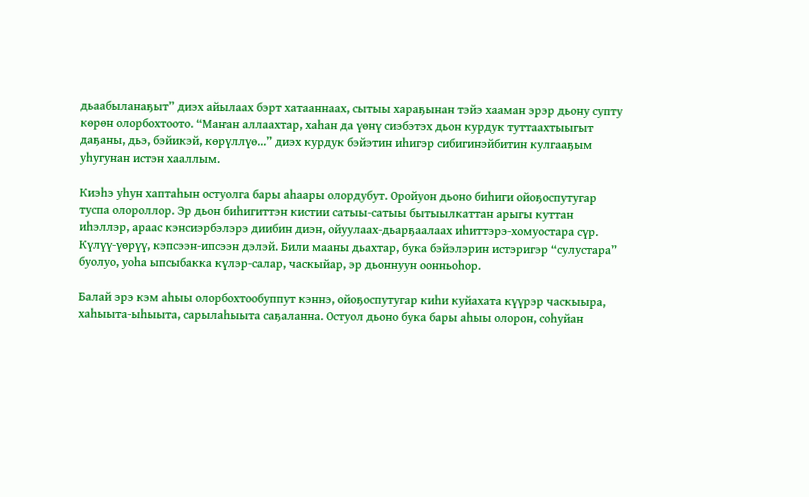дьаабыланаҕыт” диэх айылаах бэрт хатааннаах, сытыы хараҕынан тэйэ хааман эрэр дьону супту көрөн олорбохтоото. “Маҥан аллаахтар, хаһан да үөнү сиэбэтэх дьон курдук туттаахтыыгыт даҕаны, дьэ, бэйикэй, көрүллүө...” диэх курдук бэйэтин иһигэр сибигинэйбитин кулгааҕым уһугунан истэн хааллым.

Киэһэ уһун хаптаһын остуолга бары аһаары олордубут. Оройуон дьоно биһиги ойоҕоспутугар туспа олороллор. Эр дьон биһигиттэн кистии сатыы-сатыы бытыылкаттан арыгы куттан иһэллэр, араас кэнсиэрбэлэрэ диибин диэн, ойуулаах-дьарҕаалаах иһиттэрэ-хомуостара сүр. Күлүү-үөрүү, кэпсээн-ипсээн дэлэй. Били мааны дьахтар, бука бэйэлэрин истэригэр “сулустара” буолуо, уоһа ыпсыбакка күлэр-салар, часкыйар, эр дьоннуун оонньоһор.

Балай эрэ кэм аһыы олорбохтообуппут кэннэ, ойоҕоспутугар киһи куйахата күүрэр часкыыра, хаһыыта-ыһыыта, сарылаһыыта саҕаланна. Остуол дьоно бука бары аһыы олорон, соһуйан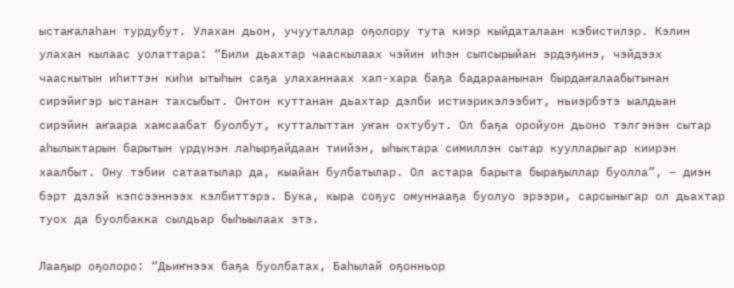ыстаҥалаһан турдубут. Улахан дьон, учууталлар оҕолору тута киэр кыйдаталаан кэбистилэр. Кэлин улахан кылаас уолаттара: “Били дьахтар чааскылаах чэйин иһэн сыпсырыйан эрдэҕинэ, чэйдээх чааскытын иһиттэн киһи ытыһын саҕа улаханнаах хап-хара баҕа бадараанынан бырдаҥалаабытынан сирэйигэр ыстанан тахсыбыт. Онтон куттанан дьахтар дэлби истиэрикэлээбит, ньиэрбэтэ ыалдьан сирэйин аҥаара хамсаабат буолбут, кутталыттан уҥан охтубут. Ол баҕа оройуон дьоно тэлгэнэн сытар аһылыктарын барытын үрдүнэн лаһырҕайдаан тиийэн, ыһыктара симиллэн сытар куулларыгар киирэн хаалбыт. Ону тэбии сатаатылар да, кыайан булбатылар. Ол астара барыта быраҕыллар буолла”, – диэн бэрт дэлэй кэпсээннээх кэлбиттэрэ. Бука, кыра соҕус омуннааҕа буолуо эрээри, сарсыныгар ол дьахтар туох да буолбакка сылдьар быһыылаах этэ.

Лааҕыр оҕолоро: “Дьиҥнээх баҕа буолбатах, Баһылай оҕонньор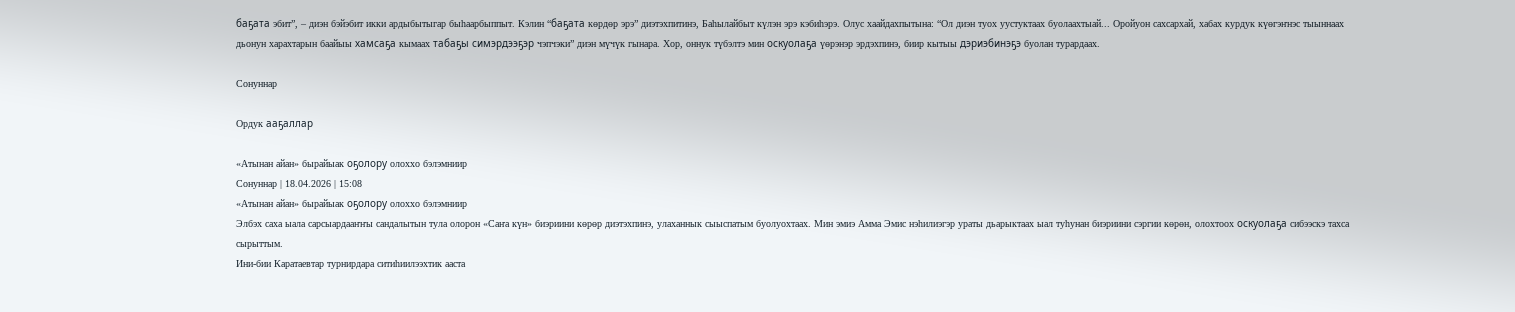баҕата эбит”, – диэн бэйэбит икки ардыбытыгар быһаарбыппыт. Кэлин “баҕата көрдөр эрэ” диэтэхпитинэ, Баһылайбыт күлэн эрэ кэбиһэрэ. Олус хаайдахпытына: “Ол диэн туох уустуктаах буолаахтыай... Оройуон сахсархай, хабах курдук күөгэҥнэс тыыннаах дьонун харахтарын баайыы хамсаҕа кымаах табаҕы симэрдээҕэр чэпчэки” диэн мүчүк гынара. Хор, оннук түбэлтэ мин оскуолаҕа үөрэнэр эрдэхпинэ, биир кытыы дэриэбинэҕэ буолан турардаах.

Сонуннар

Ордук ааҕаллар

«Атынан айан» бырайыак оҕолору олоххо бэлэмниир
Сонуннар | 18.04.2026 | 15:08
«Атынан айан» бырайыак оҕолору олоххо бэлэмниир
Элбэх саха ыала сарсыардааҥҥы сандалытын тула олорон «Саҥа күн» биэриини көрөр диэтэхпинэ, улаханнык сыыспатым буолуохтаах. Мин эмиэ Амма Эмис нэһилиэгэр ураты дьарыктаах ыал туһунан биэриини сэргии көрөн, олохтоох оскуолаҕа сибээскэ тахса сырыттым.
Ини-бии Каратаевтар турнирдара ситиһиилээхтик ааста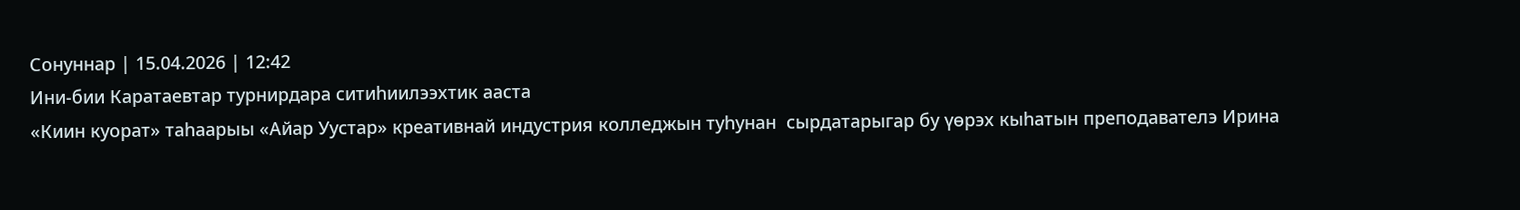Сонуннар | 15.04.2026 | 12:42
Ини-бии Каратаевтар турнирдара ситиһиилээхтик ааста
«Киин куорат» таһаарыы «Айар Уустар» креативнай индустрия колледжын туһунан  сырдатарыгар бу үөрэх кыһатын преподавателэ Ирина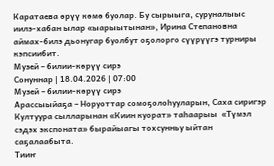Каратаева өрүү көмө буолар. Бу сырыыга, суруналыыс иилэ-хабан ылар «ыарыытынан», Ирина Степановна аймах-билэ дьонугар буолбут оҕолорго сүүрүүгэ турниры кэпсиибит.
Музей – билии-көрүү сирэ
Сонуннар | 18.04.2026 | 07:00
Музей – билии-көрүү сирэ
Арассыыйаҕа – Норуоттар сомоҕолоһууларын, Саха сиригэр Култуура сылларынан «Киин куорат» таһаарыы  «Түмэл сэдэх экспоната» бырайыагы тохсунньу ыйтан саҕалаабыта.
Тииҥ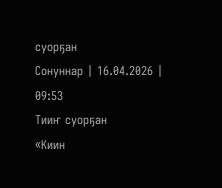суорҕан
Сонуннар | 16.04.2026 | 09:53
Тииҥ суорҕан
«Киин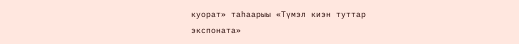куорат» таһаарыы «Түмэл киэн туттар экспоната»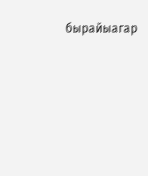бырайыагар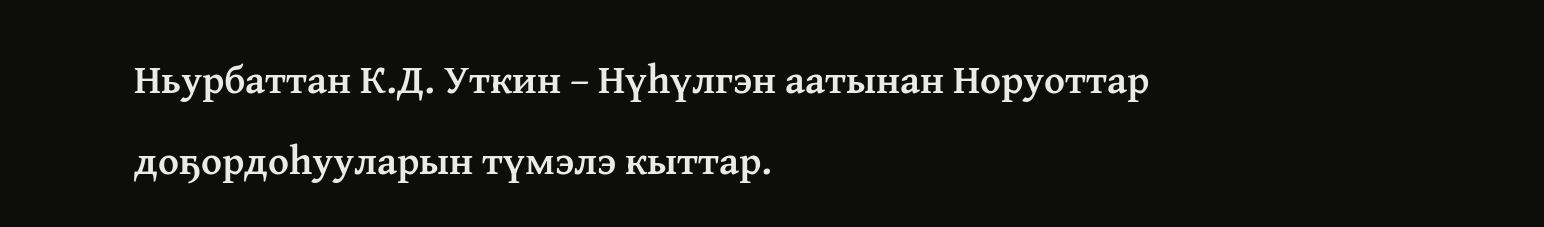Ньурбаттан К.Д. Уткин – Нүһүлгэн аатынан Норуоттар доҕордоһууларын түмэлэ кыттар.